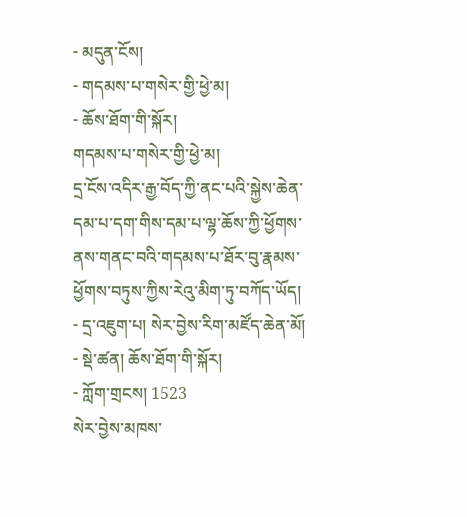- མདུན་ངོས།
- གདམས་པ་གསེར་གྱི་ཕྱེ་མ།
- ཆོས་ཐོག་གི་སྐོར།
གདམས་པ་གསེར་གྱི་ཕྱེ་མ།
དྲ་ངོས་འདིར་རྒྱ་བོད་ཀྱི་ནང་པའི་སྐྱེས་ཆེན་དམ་པ་དག་གིས་དམ་པ་ལྷ་ཆོས་ཀྱི་ཕྱོགས་ནས་གནང་བའི་གདམས་པ་ཐོར་བུ་རྣམས་ཕྱོགས་བཏུས་ཀྱིས་རེའུ་མིག་ཏུ་བཀོད་ཡོད།
- དྲ་འཇུག་པ། སེར་བྱེས་རིག་མཛོད་ཆེན་མོ།
- སྡེ་ཚན། ཆོས་ཐོག་གི་སྐོར།
- ཀློག་གྲངས། 1523
སེར་བྱེས་མཁས་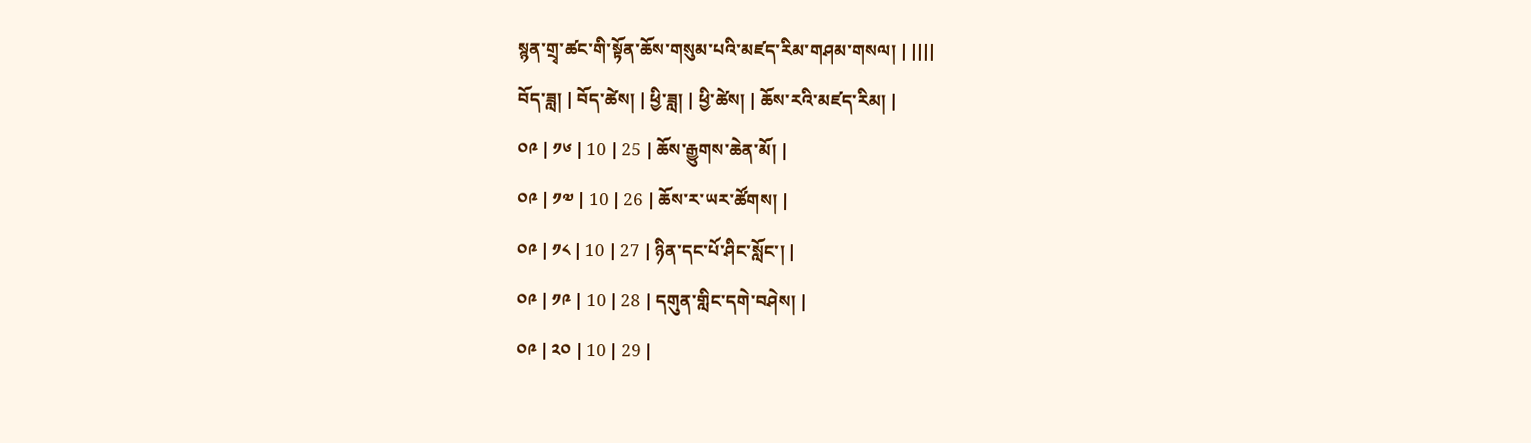སྙན་གྲྭ་ཚང་གི་སྟོན་ཆོས་གསུམ་པའི་མཛད་རིམ་གཤམ་གསལ། | ||||
བོད་ཟླ། | བོད་ཚེས། | ཕྱི་ཟླ། | ཕྱི་ཚེས། | ཆོས་རའི་མཛད་རིམ། |
༠༩ | ༡༦ | 10 | 25 | ཆོས་རྒྱུགས་ཆེན་མོ། |
༠༩ | ༡༧ | 10 | 26 | ཆོས་ར་ཡར་ཚོགས། |
༠༩ | ༡༨ | 10 | 27 | ཉིན་དང་པོ་ཤིང་སློང་། |
༠༩ | ༡༩ | 10 | 28 | དགུན་གླིང་དགེ་བཤེས། |
༠༩ | ༢༠ | 10 | 29 |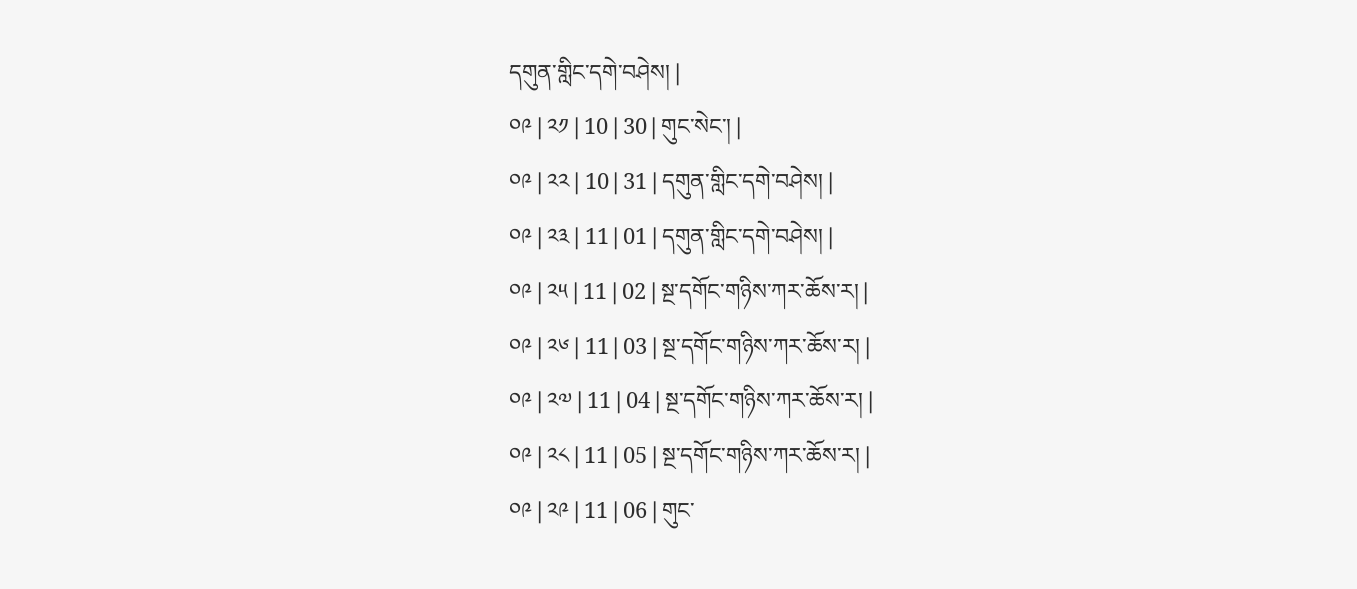དགུན་གླིང་དགེ་བཤེས། |
༠༩ | ༢༡ | 10 | 30 | གུང་སེང་། |
༠༩ | ༢༢ | 10 | 31 | དགུན་གླིང་དགེ་བཤེས། |
༠༩ | ༢༣ | 11 | 01 | དགུན་གླིང་དགེ་བཤེས། |
༠༩ | ༢༥ | 11 | 02 | སྔ་དགོང་གཉིས་ཀར་ཆོས་ར། |
༠༩ | ༢༦ | 11 | 03 | སྔ་དགོང་གཉིས་ཀར་ཆོས་ར། |
༠༩ | ༢༧ | 11 | 04 | སྔ་དགོང་གཉིས་ཀར་ཆོས་ར། |
༠༩ | ༢༨ | 11 | 05 | སྔ་དགོང་གཉིས་ཀར་ཆོས་ར། |
༠༩ | ༢༩ | 11 | 06 | གུང་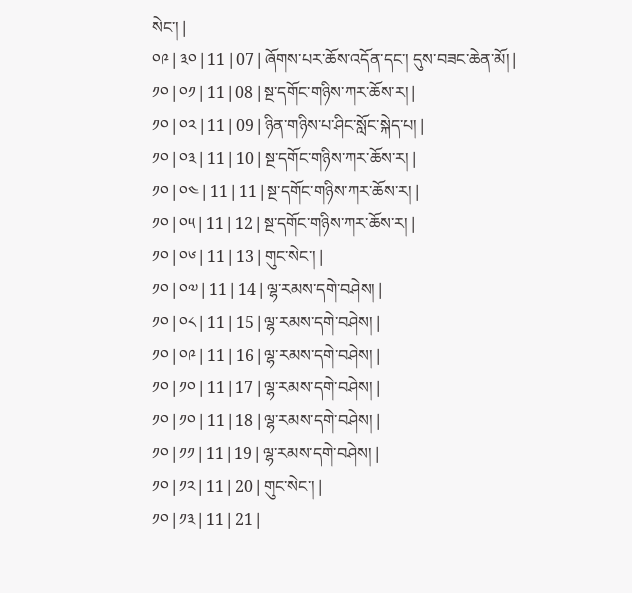སེང་། |
༠༩ | ༣༠ | 11 | 07 | ཞོགས་པར་ཆོས་འདོན་དང་། དུས་བཟང་ཆེན་མོ། |
༡༠ | ༠༡ | 11 | 08 | སྔ་དགོང་གཉིས་ཀར་ཆོས་ར། |
༡༠ | ༠༢ | 11 | 09 | ཉིན་གཉིས་པ་ཤིང་སློང་སྐེད་པ། |
༡༠ | ༠༣ | 11 | 10 | སྔ་དགོང་གཉིས་ཀར་ཆོས་ར། |
༡༠ | ༠༤ | 11 | 11 | སྔ་དགོང་གཉིས་ཀར་ཆོས་ར། |
༡༠ | ༠༥ | 11 | 12 | སྔ་དགོང་གཉིས་ཀར་ཆོས་ར། |
༡༠ | ༠༦ | 11 | 13 | གུང་སེང་། |
༡༠ | ༠༧ | 11 | 14 | ལྷ་རམས་དགེ་བཤེས། |
༡༠ | ༠༨ | 11 | 15 | ལྷ་རམས་དགེ་བཤེས། |
༡༠ | ༠༩ | 11 | 16 | ལྷ་རམས་དགེ་བཤེས། |
༡༠ | ༡༠ | 11 | 17 | ལྷ་རམས་དགེ་བཤེས། |
༡༠ | ༡༠ | 11 | 18 | ལྷ་རམས་དགེ་བཤེས། |
༡༠ | ༡༡ | 11 | 19 | ལྷ་རམས་དགེ་བཤེས། |
༡༠ | ༡༢ | 11 | 20 | གུང་སེང་། |
༡༠ | ༡༣ | 11 | 21 |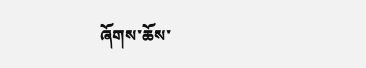ཞོགས་ཆོས་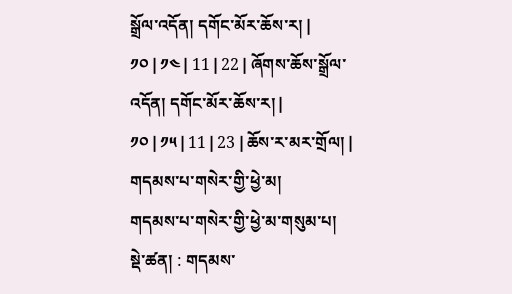སྒྲོལ་འདོན། དགོང་མོར་ཆོས་ར། |
༡༠ | ༡༤ | 11 | 22 | ཞོགས་ཆོས་སྒྲོལ་འདོན། དགོང་མོར་ཆོས་ར། |
༡༠ | ༡༥ | 11 | 23 | ཆོས་ར་མར་གྲོལ། |
གདམས་པ་གསེར་གྱི་ཕྱེ་མ།
གདམས་པ་གསེར་གྱི་ཕྱེ་མ་གསུམ་པ།
སྡེ་ཚན། : གདམས་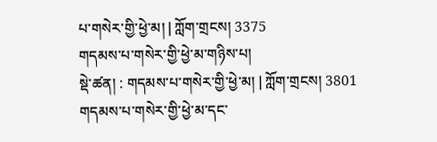པ་གསེར་གྱི་ཕྱེ་མ། | ཀློག་གྲངས། 3375
གདམས་པ་གསེར་གྱི་ཕྱེ་མ་གཉིས་པ།
སྡེ་ཚན། : གདམས་པ་གསེར་གྱི་ཕྱེ་མ། | ཀློག་གྲངས། 3801
གདམས་པ་གསེར་གྱི་ཕྱེ་མ་དང་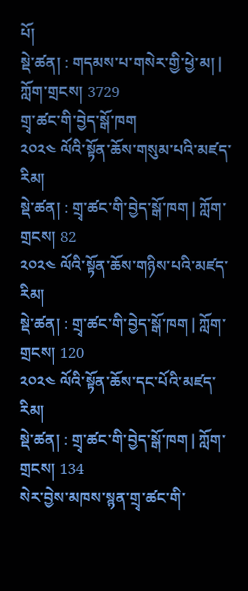པོ།
སྡེ་ཚན། : གདམས་པ་གསེར་གྱི་ཕྱེ་མ། | ཀློག་གྲངས། 3729
གྲྭ་ཚང་གི་བྱེད་སྒོ་ཁག
༢༠༢༤ ལོའི་སྟོན་ཆོས་གསུམ་པའི་མཛད་རིམ།
སྡེ་ཚན། : གྲྭ་ཚང་གི་བྱེད་སྒོ་ཁག | ཀློག་གྲངས། 82
༢༠༢༤ ལོའི་སྟོན་ཆོས་གཉིས་པའི་མཛད་རིམ།
སྡེ་ཚན། : གྲྭ་ཚང་གི་བྱེད་སྒོ་ཁག | ཀློག་གྲངས། 120
༢༠༢༤ ལོའི་སྟོན་ཆོས་དང་པོའི་མཛད་རིམ།
སྡེ་ཚན། : གྲྭ་ཚང་གི་བྱེད་སྒོ་ཁག | ཀློག་གྲངས། 134
སེར་བྱེས་མཁས་སྙན་གྲྭ་ཚང་གི་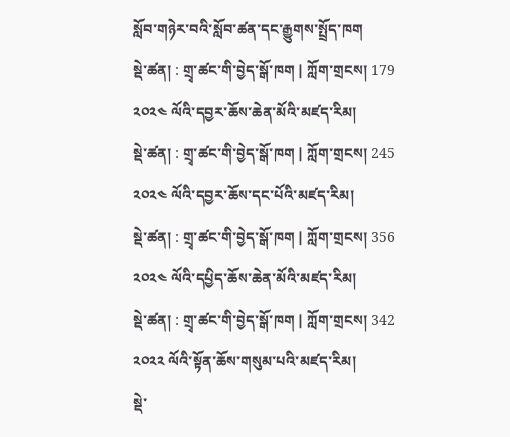སློབ་གཉེར་བའི་སློབ་ཚན་དང་རྒྱུགས་སྤྲོད་ཁག
སྡེ་ཚན། : གྲྭ་ཚང་གི་བྱེད་སྒོ་ཁག | ཀློག་གྲངས། 179
༢༠༢༤ ལོའི་དབྱར་ཆོས་ཆེན་མོའི་མཛད་རིམ།
སྡེ་ཚན། : གྲྭ་ཚང་གི་བྱེད་སྒོ་ཁག | ཀློག་གྲངས། 245
༢༠༢༤ ལོའི་དབྱར་ཆོས་དང་པོའི་མཛད་རིམ།
སྡེ་ཚན། : གྲྭ་ཚང་གི་བྱེད་སྒོ་ཁག | ཀློག་གྲངས། 356
༢༠༢༤ ལོའི་དཔྱིད་ཆོས་ཆེན་མོའི་མཛད་རིམ།
སྡེ་ཚན། : གྲྭ་ཚང་གི་བྱེད་སྒོ་ཁག | ཀློག་གྲངས། 342
༢༠༢༢ ལོའི་སྟོན་ཆོས་གསུམ་པའི་མཛད་རིམ།
སྡེ་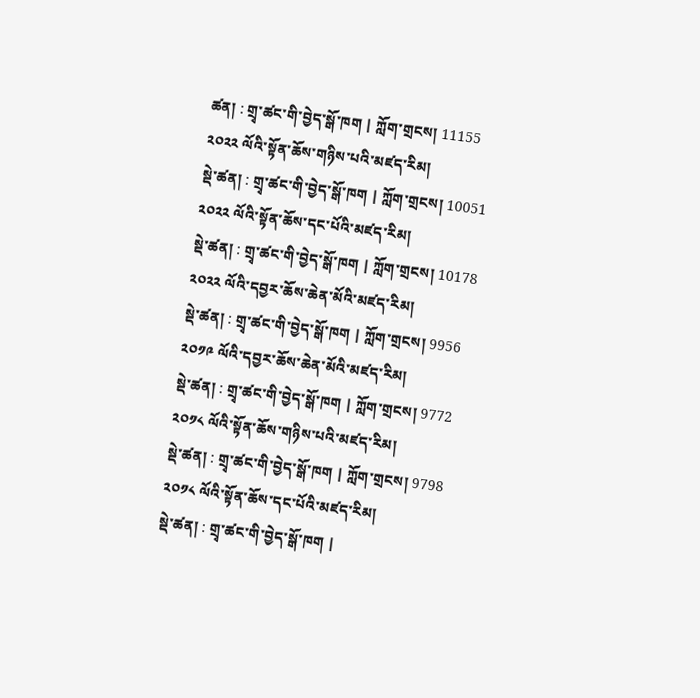ཚན། : གྲྭ་ཚང་གི་བྱེད་སྒོ་ཁག | ཀློག་གྲངས། 11155
༢༠༢༢ ལོའི་སྟོན་ཆོས་གཉིས་པའི་མཛད་རིམ།
སྡེ་ཚན། : གྲྭ་ཚང་གི་བྱེད་སྒོ་ཁག | ཀློག་གྲངས། 10051
༢༠༢༢ ལོའི་སྟོན་ཆོས་དང་པོའི་མཛད་རིམ།
སྡེ་ཚན། : གྲྭ་ཚང་གི་བྱེད་སྒོ་ཁག | ཀློག་གྲངས། 10178
༢༠༢༢ ལོའི་དབྱར་ཆོས་ཆེན་མོའི་མཛད་རིམ།
སྡེ་ཚན། : གྲྭ་ཚང་གི་བྱེད་སྒོ་ཁག | ཀློག་གྲངས། 9956
༢༠༡༩ ལོའི་དབྱར་ཆོས་ཆེན་མོའི་མཛད་རིམ།
སྡེ་ཚན། : གྲྭ་ཚང་གི་བྱེད་སྒོ་ཁག | ཀློག་གྲངས། 9772
༢༠༡༨ ལོའི་སྟོན་ཆོས་གཉིས་པའི་མཛད་རིམ།
སྡེ་ཚན། : གྲྭ་ཚང་གི་བྱེད་སྒོ་ཁག | ཀློག་གྲངས། 9798
༢༠༡༨ ལོའི་སྟོན་ཆོས་དང་པོའི་མཛད་རིམ།
སྡེ་ཚན། : གྲྭ་ཚང་གི་བྱེད་སྒོ་ཁག |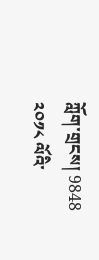ཀློག་གྲངས། 9848
༢༠༡༨ ལོའི་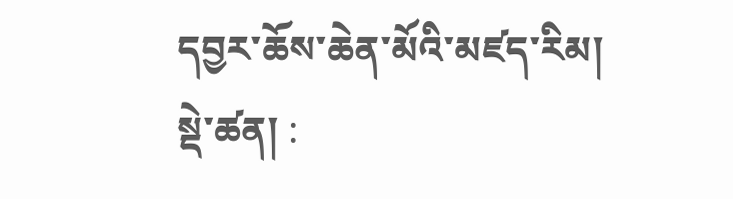དབྱར་ཆོས་ཆེན་མོའི་མཛད་རིམ།
སྡེ་ཚན། :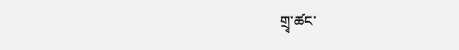གྲྭ་ཚང་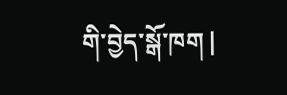གི་བྱེད་སྒོ་ཁག |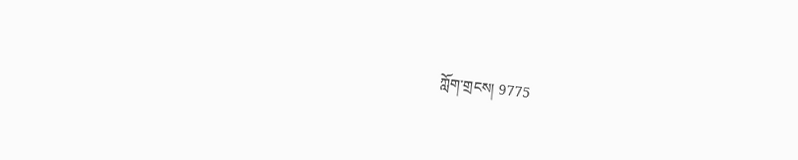ཀློག་གྲངས། 9775